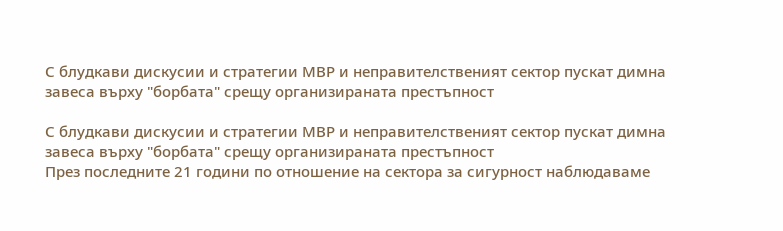С блудкави дискусии и стратегии МВР и неправителственият сектор пускат димна завеса върху "борбата" срещу организираната престъпност

С блудкави дискусии и стратегии МВР и неправителственият сектор пускат димна завеса върху "борбата" срещу организираната престъпност
През последните 21 години по отношение на сектора за сигурност наблюдаваме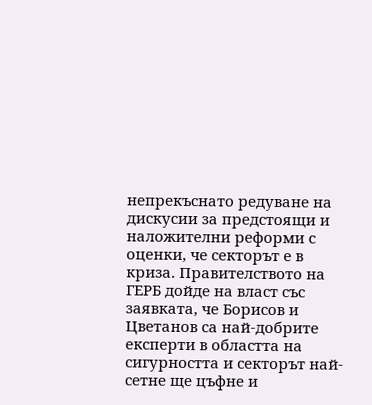непрекъснато редуване на дискусии за предстоящи и наложителни реформи с оценки, че секторът е в криза. Правителството на ГЕРБ дойде на власт със заявката, че Борисов и Цветанов са най-добрите експерти в областта на сигурността и секторът най-сетне ще цъфне и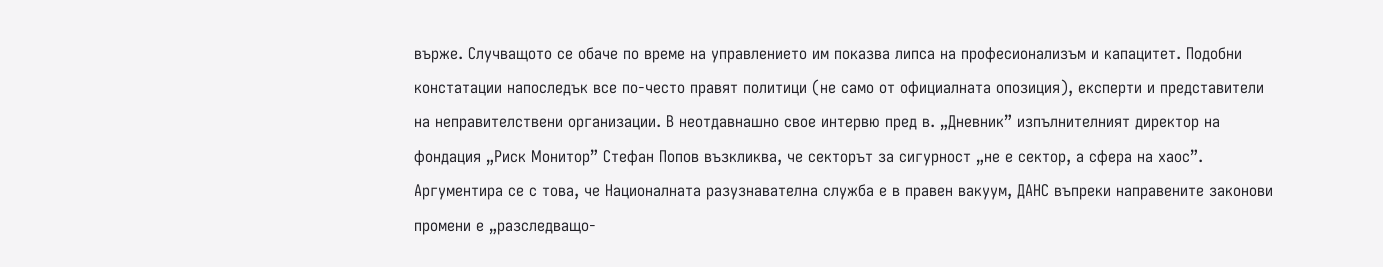върже. Случващото се обаче по време на управлението им показва липса на професионализъм и капацитет. Подобни констатации напоследък все по-често правят политици (не само от официалната опозиция), експерти и представители на неправителствени организации. В неотдавнашно свое интервю пред в. „Дневник” изпълнителният директор на фондация „Риск Монитор” Стефан Попов възкликва, че секторът за сигурност „не е сектор, а сфера на хаос”. Аргументира се с това, че Националната разузнавателна служба е в правен вакуум, ДАНС въпреки направените законови промени е „разследващо-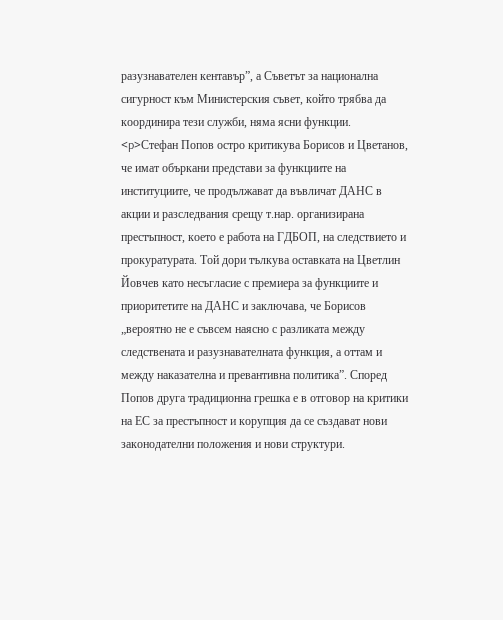разузнавателен кентавър”, а Съветът за национална сигурност към Министерския съвет, който трябва да координира тези служби, няма ясни функции.
<p>Стефан Попов остро критикува Борисов и Цветанов, че имат объркани представи за функциите на институциите, че продължават да въвличат ДАНС в акции и разследвания срещу т.нар. организирана престъпност, което е работа на ГДБОП, на следствието и прокуратурата. Той дори тълкува оставката на Цветлин Йовчев като несъгласие с премиера за функциите и приоритетите на ДАНС и заключава, че Борисов „вероятно не е съвсем наясно с разликата между следствената и разузнавателната функция, а оттам и между наказателна и превантивна политика”. Според Попов друга традиционна грешка е в отговор на критики на ЕС за престъпност и корупция да се създават нови законодателни положения и нови структури.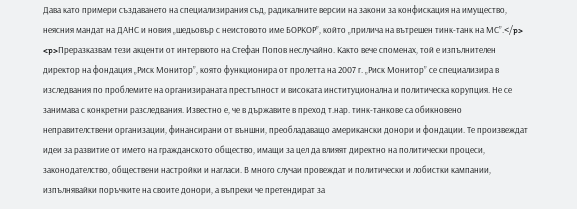Дава като примери създаването на специализирания съд, радикалните версии на закони за конфискация на имущество, неясния мандат на ДАНС и новия „шедьовър с неистовото име БОРКОР”, който „прилича на вътрешен тинк-танк на МС”.</p> <p>Преразказвам тези акценти от интервюто на Стефан Попов неслучайно. Както вече споменах, той е изпълнителен директор на фондация „Риск Монитор”, която функционира от пролетта на 2007 г. „Риск Монитор” се специализира в изследвания по проблемите на организираната престъпност и високата институционална и политическа корупция. Не се занимава с конкретни разследвания. Известно е, че в държавите в преход т.нар. тинк-танкове са обикновено неправителствени организации, финансирани от външни, преобладаващо американски донори и фондации. Те произвеждат идеи за развитие от името на гражданското общество, имащи за цел да влияят директно на политически процеси, законодателство, обществени настройки и нагласи. В много случаи провеждат и политически и лобистки кампании, изпълнявайки поръчките на своите донори, а въпреки че претендират за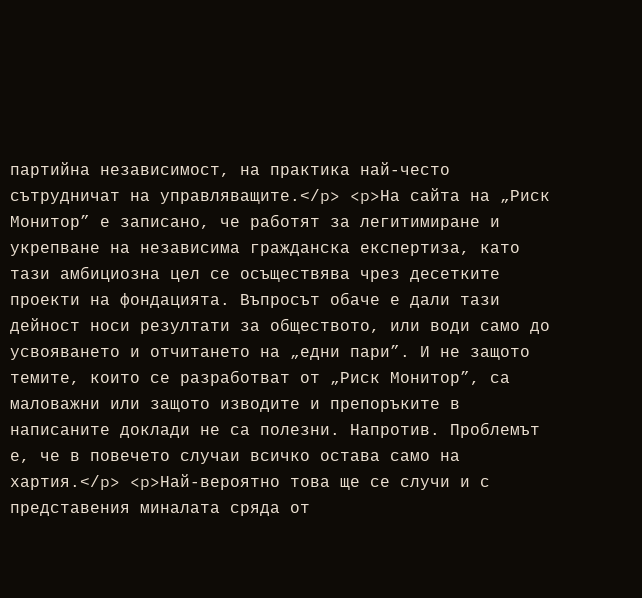партийна независимост, на практика най-често сътрудничат на управляващите.</p> <p>На сайта на „Риск Монитор” е записано, че работят за легитимиране и укрепване на независима гражданска експертиза, като тази амбициозна цел се осъществява чрез десетките проекти на фондацията. Въпросът обаче е дали тази дейност носи резултати за обществото, или води само до усвояването и отчитането на „едни пари”. И не защото темите, които се разработват от „Риск Монитор”, са маловажни или защото изводите и препоръките в написаните доклади не са полезни. Напротив. Проблемът е, че в повечето случаи всичко остава само на хартия.</p> <p>Най-вероятно това ще се случи и с представения миналата сряда от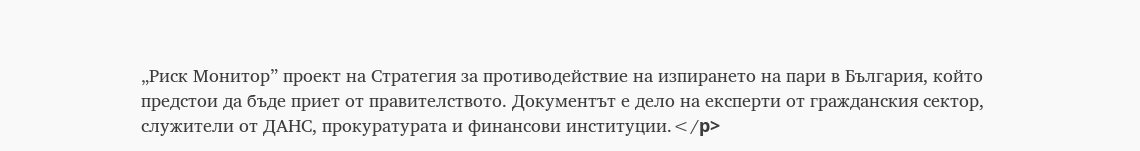„Риск Монитор” проект на Стратегия за противодействие на изпирането на пари в България, който предстои да бъде приет от правителството. Документът е дело на експерти от гражданския сектор, служители от ДАНС, прокуратурата и финансови институции.</p>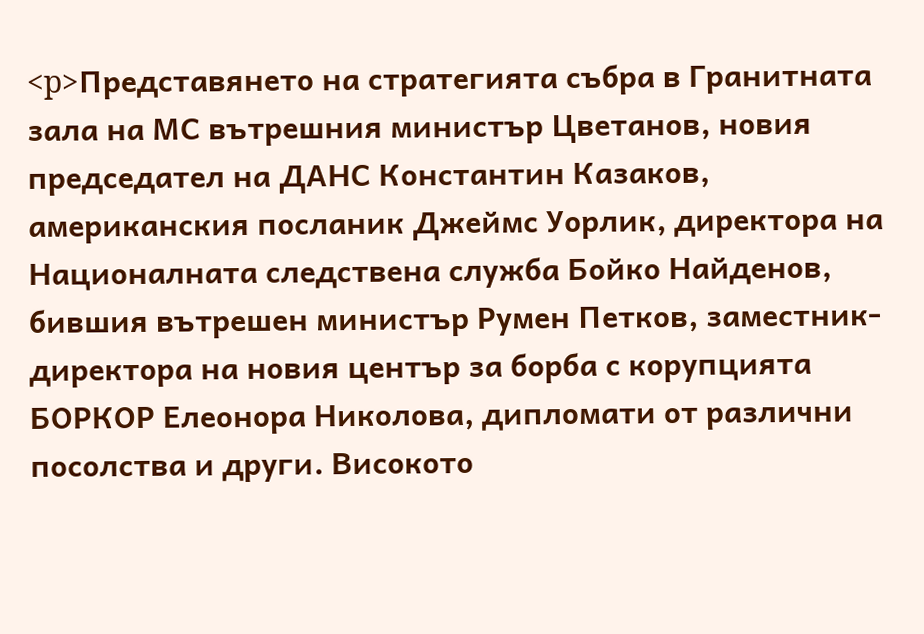<p>Представянето на стратегията събра в Гранитната зала на МС вътрешния министър Цветанов, новия председател на ДАНС Константин Казаков, американския посланик Джеймс Уорлик, директора на Националната следствена служба Бойко Найденов, бившия вътрешен министър Румен Петков, заместник-директора на новия център за борба с корупцията БОРКОР Елеонора Николова, дипломати от различни посолства и други. Високото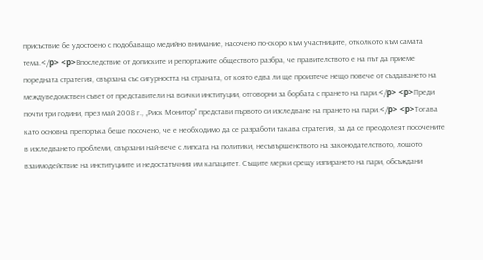присъствие бе удостоено с подобаващо медийно внимание, насочено по-скоро към участниците, отколкото към самата тема.</p> <p>Впоследствие от дописките и репортажите обществото разбра, че правителството е на път да приеме поредната стратегия, свързана със сигурността на страната, от която едва ли ще произтече нещо повече от създаването на междуведомствен съвет от представители на всички институции, отговорни за борбата с прането на пари.</p> <p>Преди почти три години, през май 2008 г., „Риск Монитор” представи първото си изследване на прането на пари.</p> <p>Тогава като основна препоръка беше посочено, че е необходимо да се разработи такава стратегия, за да се преодолеят посочените в изследването проблеми, свързани най-вече с липсата на политики, несъвършенството на законодателството, лошото взаимодействие на институциите и недостатъчния им капацитет. Същите мерки срещу изпирането на пари, обсъждани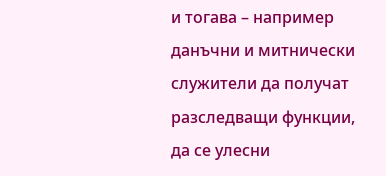и тогава – например данъчни и митнически служители да получат разследващи функции, да се улесни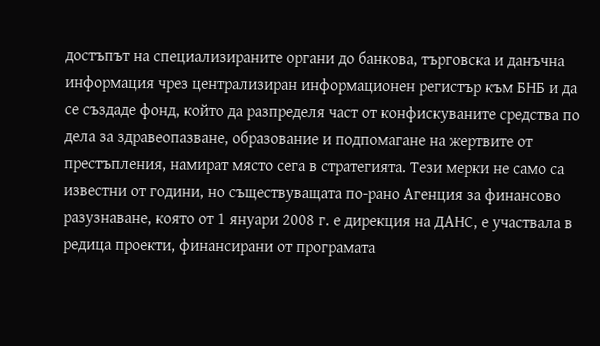достъпът на специализираните органи до банкова, търговска и данъчна информация чрез централизиран информационен регистър към БНБ и да се създаде фонд, който да разпределя част от конфискуваните средства по дела за здравеопазване, образование и подпомагане на жертвите от престъпления, намират място сега в стратегията. Тези мерки не само са известни от години, но съществуващата по-рано Агенция за финансово разузнаване, която от 1 януари 2008 г. е дирекция на ДАНС, е участвала в редица проекти, финансирани от програмата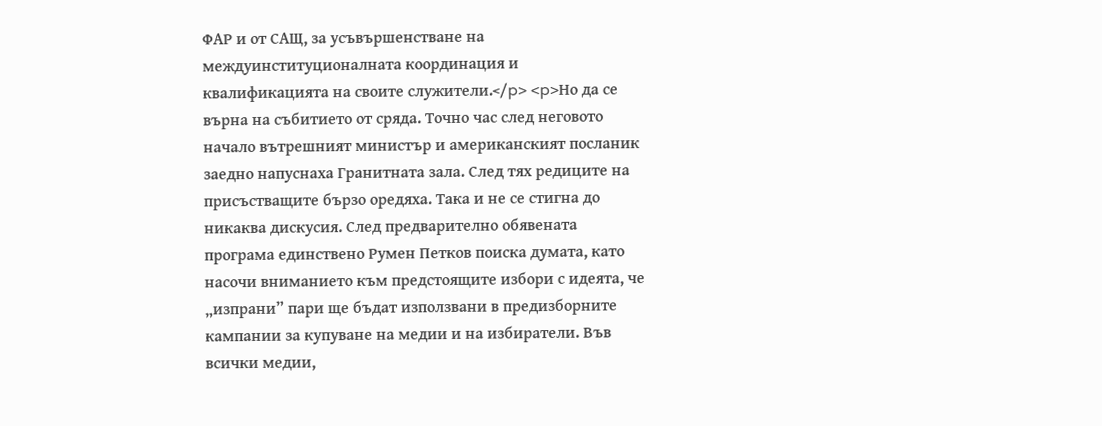ФАР и от САЩ, за усъвършенстване на междуинституционалната координация и квалификацията на своите служители.</p> <p>Но да се върна на събитието от сряда. Точно час след неговото начало вътрешният министър и американският посланик заедно напуснаха Гранитната зала. След тях редиците на присъстващите бързо оредяха. Така и не се стигна до никаква дискусия. След предварително обявената програма единствено Румен Петков поиска думата, като насочи вниманието към предстоящите избори с идеята, че „изпрани” пари ще бъдат използвани в предизборните кампании за купуване на медии и на избиратели. Във всички медии,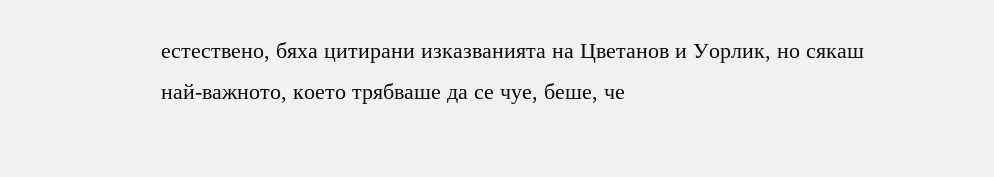естествено, бяха цитирани изказванията на Цветанов и Уорлик, но сякаш най-важното, което трябваше да се чуе, беше, че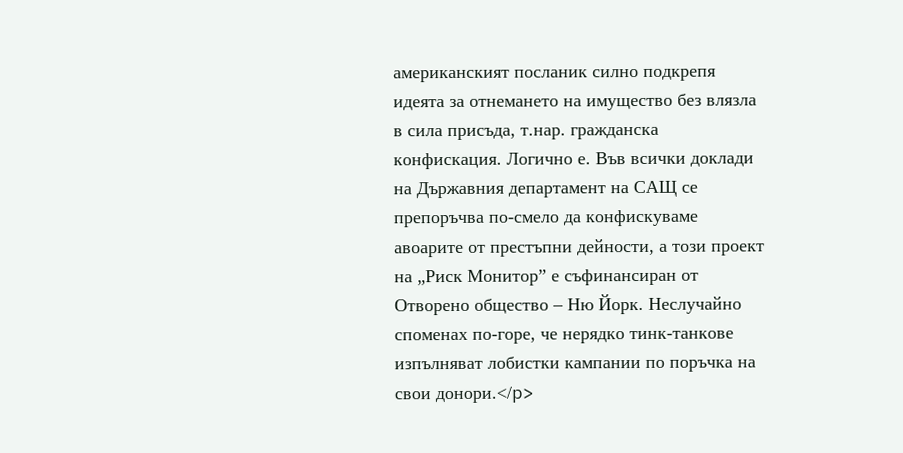американският посланик силно подкрепя идеята за отнемането на имущество без влязла в сила присъда, т.нар. гражданска конфискация. Логично е. Във всички доклади на Държавния департамент на САЩ се препоръчва по-смело да конфискуваме авоарите от престъпни дейности, а този проект на „Риск Монитор” е съфинансиран от Отворено общество – Ню Йорк. Неслучайно споменах по-горе, че нерядко тинк-танкове изпълняват лобистки кампании по поръчка на свои донори.</p>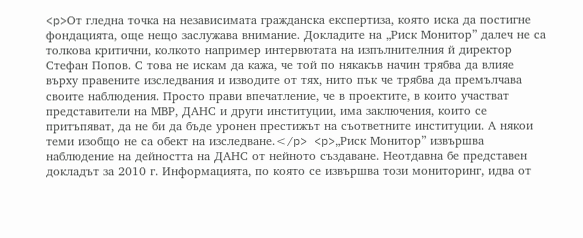<p>От гледна точка на независимата гражданска експертиза, която иска да постигне фондацията, още нещо заслужава внимание. Докладите на „Риск Монитор” далеч не са толкова критични, колкото например интервютата на изпълнителния й директор Стефан Попов. С това не искам да кажа, че той по някакъв начин трябва да влияе върху правените изследвания и изводите от тях, нито пък че трябва да премълчава своите наблюдения. Просто прави впечатление, че в проектите, в които участват представители на МВР, ДАНС и други институции, има заключения, които се притъпяват, да не би да бъде уронен престижът на съответните институции. А някои теми изобщо не са обект на изследване.</p> <p>„Риск Монитор” извършва наблюдение на дейността на ДАНС от нейното създаване. Неотдавна бе представен докладът за 2010 г. Информацията, по която се извършва този мониторинг, идва от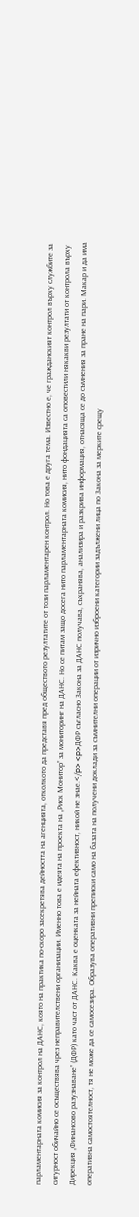парламентарната комисия за контрол на ДАНС, която на практика по-скоро засекретява дейността на агенцията, отколкото да представя пред обществото резултатите от този парламентарен контрол. Но това е друга тема. Известно е, че гражданският контрол върху службите за сигурност обичайно се осъществява чрез неправителствени организации. Именно това е идеята на проекта на „Риск Монитор” за мониторинг на ДАНС. Но се питам защо досега нито парламентарната комисия, нито фондацията са оповестили някакви резултати от контрола върху Дирекция „Финансово разузнаване” (ДФР) като част от ДАНС. Каква е оценката за нейната ефективност, никой не знае.</p> <p>ДФР съгласно Закона за ДАНС получава, съхранява, анализира и разкрива информация, отнасяща се до съмнения за пране на пари. Макар и да има оперативна самостоятелност, тя не може да се самосезира. Образува оперативни преписки само на базата на получени доклади за съмнителни операции от изрично изброени категории задължени лица по Закона за мерките срещу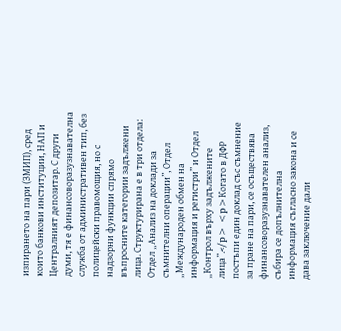изпирането на пари (ЗМИП), сред които банкови институции, НАП и Централният депозитар. С други думи, тя е финансоворазузнавателна служба от административен тип, без полицейски правомощия, но с надзорни функции спрямо въпросните категории задължени лица. Структурирана е в три отдела: Отдел „Анализ на доклади за съмнителни операции”, Отдел „Международен обмен на информация и регистри” и Отдел „Контрол върху задължените лица”.</p> <p>Когато в ДФР постъпи един доклад със съмнение за пране на пари, се осъществява финансоворазузнавателен анализ, събира се допълнителна информация съгласно закона и се дава заключение дали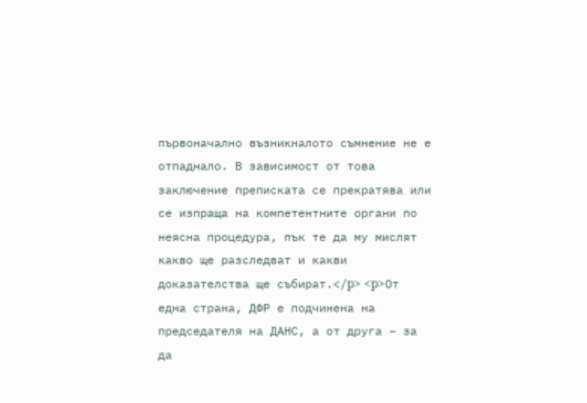първоначално възникналото съмнение не е отпаднало. В зависимост от това заключение преписката се прекратява или се изпраща на компетентните органи по неясна процедура, пък те да му мислят какво ще разследват и какви доказателства ще събират.</p> <p>От една страна, ДФР е подчинена на председателя на ДАНС, а от друга – за да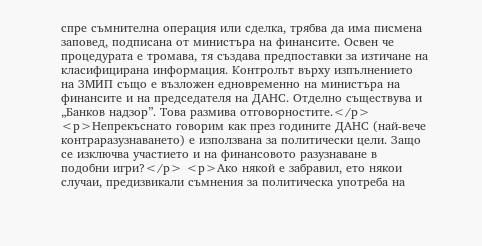спре съмнителна операция или сделка, трябва да има писмена заповед, подписана от министъра на финансите. Освен че процедурата е тромава, тя създава предпоставки за изтичане на класифицирана информация. Контролът върху изпълнението на ЗМИП също е възложен едновременно на министъра на финансите и на председателя на ДАНС. Отделно съществува и „Банков надзор”. Това размива отговорностите.</p> <p>Непрекъснато говорим как през годините ДАНС (най-вече контраразузнаването) е използвана за политически цели. Защо се изключва участието и на финансовото разузнаване в подобни игри?</p> <p>Ако някой е забравил, ето някои случаи, предизвикали съмнения за политическа употреба на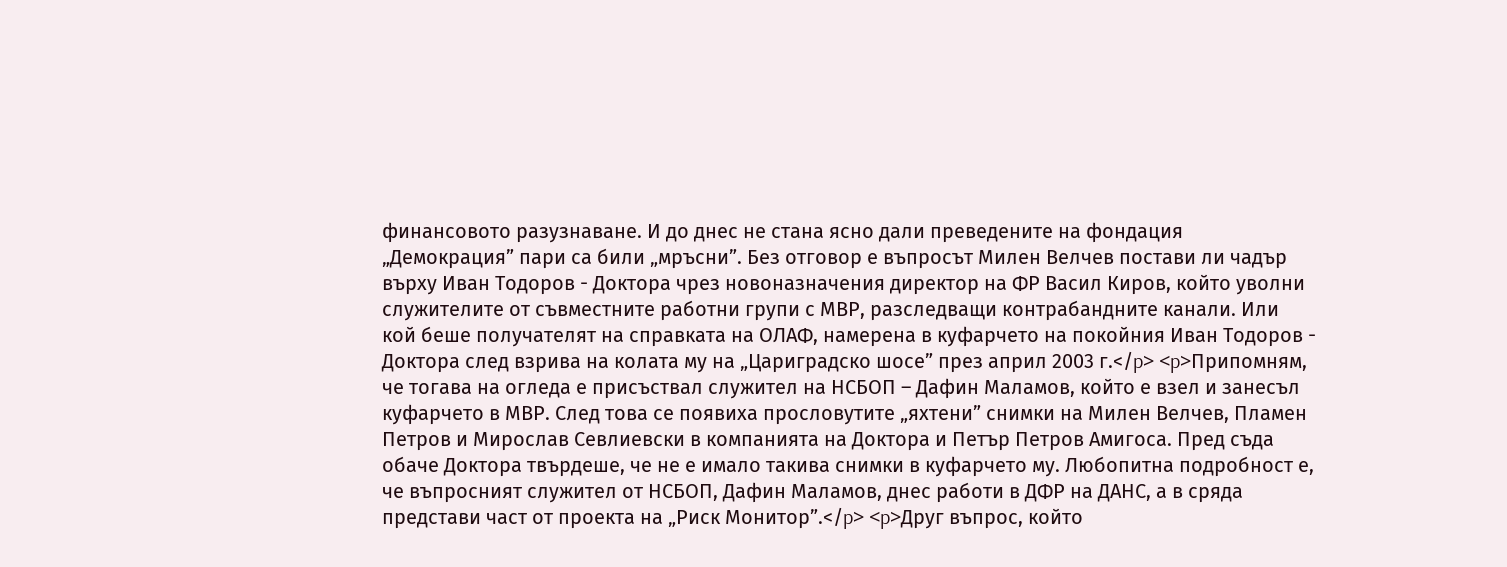финансовото разузнаване. И до днес не стана ясно дали преведените на фондация „Демокрация” пари са били „мръсни”. Без отговор е въпросът Милен Велчев постави ли чадър върху Иван Тодоров - Доктора чрез новоназначения директор на ФР Васил Киров, който уволни служителите от съвместните работни групи с МВР, разследващи контрабандните канали. Или кой беше получателят на справката на ОЛАФ, намерена в куфарчето на покойния Иван Тодоров - Доктора след взрива на колата му на „Цариградско шосе” през април 2003 г.</p> <p>Припомням, че тогава на огледа е присъствал служител на НСБОП – Дафин Маламов, който е взел и занесъл куфарчето в МВР. След това се появиха прословутите „яхтени” снимки на Милен Велчев, Пламен Петров и Мирослав Севлиевски в компанията на Доктора и Петър Петров Амигоса. Пред съда обаче Доктора твърдеше, че не е имало такива снимки в куфарчето му. Любопитна подробност е, че въпросният служител от НСБОП, Дафин Маламов, днес работи в ДФР на ДАНС, а в сряда представи част от проекта на „Риск Монитор”.</p> <p>Друг въпрос, който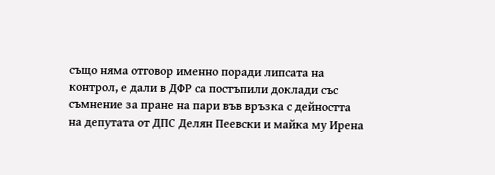също няма отговор именно поради липсата на контрол, е дали в ДФР са постъпили доклади със съмнение за пране на пари във връзка с дейността на депутата от ДПС Делян Пеевски и майка му Ирена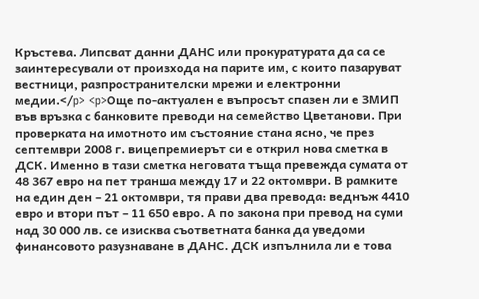Кръстева. Липсват данни ДАНС или прокуратурата да са се заинтересували от произхода на парите им, с които пазаруват вестници, разпространителски мрежи и електронни медии.</p> <p>Още по-актуален е въпросът спазен ли е ЗМИП във връзка с банковите преводи на семейство Цветанови. При проверката на имотното им състояние стана ясно, че през септември 2008 г. вицепремиерът си е открил нова сметка в ДСК. Именно в тази сметка неговата тъща превежда сумата от 48 367 евро на пет транша между 17 и 22 октомври. В рамките на един ден – 21 октомври, тя прави два превода: веднъж 4410 евро и втори път – 11 650 евро. А по закона при превод на суми над 30 000 лв. се изисква съответната банка да уведоми финансовото разузнаване в ДАНС. ДСК изпълнила ли е това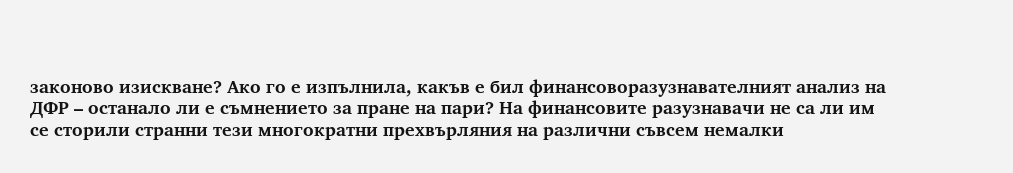законово изискване? Ако го е изпълнила, какъв е бил финансоворазузнавателният анализ на ДФР – останало ли е съмнението за пране на пари? На финансовите разузнавачи не са ли им се сторили странни тези многократни прехвърляния на различни съвсем немалки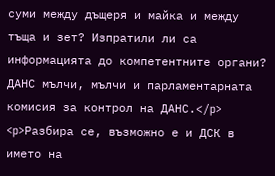суми между дъщеря и майка и между тъща и зет? Изпратили ли са информацията до компетентните органи? ДАНС мълчи, мълчи и парламентарната комисия за контрол на ДАНС.</p> <p>Разбира се, възможно е и ДСК в името на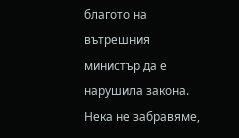благото на вътрешния министър да е нарушила закона. Нека не забравяме,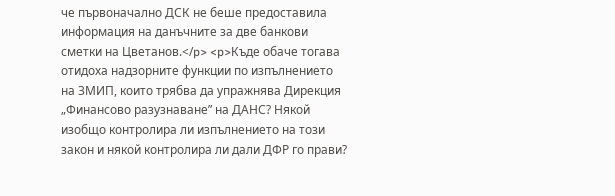че първоначално ДСК не беше предоставила информация на данъчните за две банкови сметки на Цветанов.</p> <p>Къде обаче тогава отидоха надзорните функции по изпълнението на ЗМИП, които трябва да упражнява Дирекция „Финансово разузнаване” на ДАНС? Някой изобщо контролира ли изпълнението на този закон и някой контролира ли дали ДФР го прави?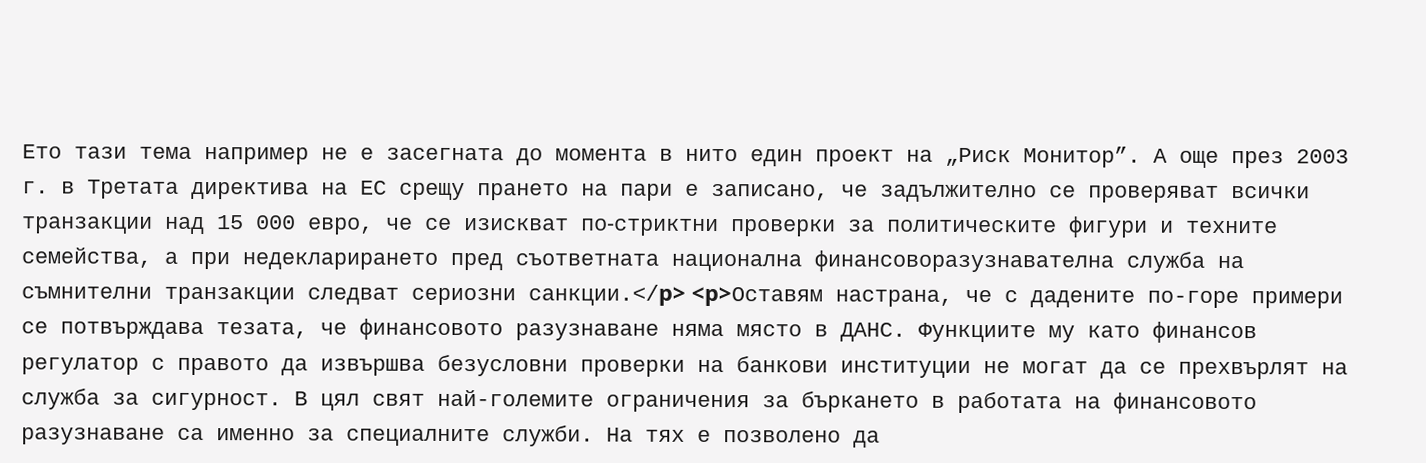Ето тази тема например не е засегната до момента в нито един проект на „Риск Монитор”. А още през 2003 г. в Третата директива на ЕС срещу прането на пари е записано, че задължително се проверяват всички транзакции над 15 000 евро, че се изискват по‐стриктни проверки за политическите фигури и техните семейства, а при недекларирането пред съответната национална финансоворазузнавателна служба на съмнителни транзакции следват сериозни санкции.</p> <p>Оставям настрана, че с дадените по-горе примери се потвърждава тезата, че финансовото разузнаване няма място в ДАНС. Функциите му като финансов регулатор с правото да извършва безусловни проверки на банкови институции не могат да се прехвърлят на служба за сигурност. В цял свят най-големите ограничения за бъркането в работата на финансовото разузнаване са именно за специалните служби. На тях е позволено да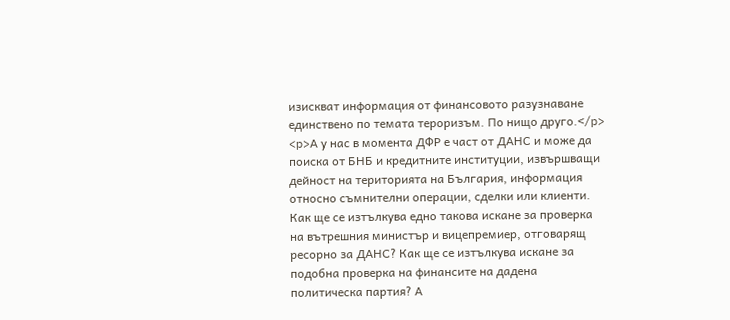изискват информация от финансовото разузнаване единствено по темата тероризъм. По нищо друго.</p> <p>А у нас в момента ДФР е част от ДАНС и може да поиска от БНБ и кредитните институции, извършващи дейност на територията на България, информация относно съмнителни операции, сделки или клиенти. Как ще се изтълкува едно такова искане за проверка на вътрешния министър и вицепремиер, отговарящ ресорно за ДАНС? Как ще се изтълкува искане за подобна проверка на финансите на дадена политическа партия? А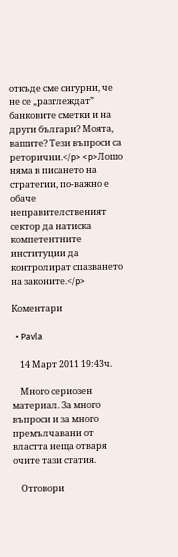откъде сме сигурни, че не се „разглеждат” банковите сметки и на други българи? Моята, вашите? Тези въпроси са реторични.</p> <p>Лошо няма в писането на стратегии, по-важно е обаче неправителственият сектор да натиска компетентните институции да контролират спазването на законите.</p>

Коментари

  • Pavla

    14 Март 2011 19:43ч.

    Много сериозен материал. За много въпроси и за много премълчавани от властта неща отваря очите тази статия.

    Отговори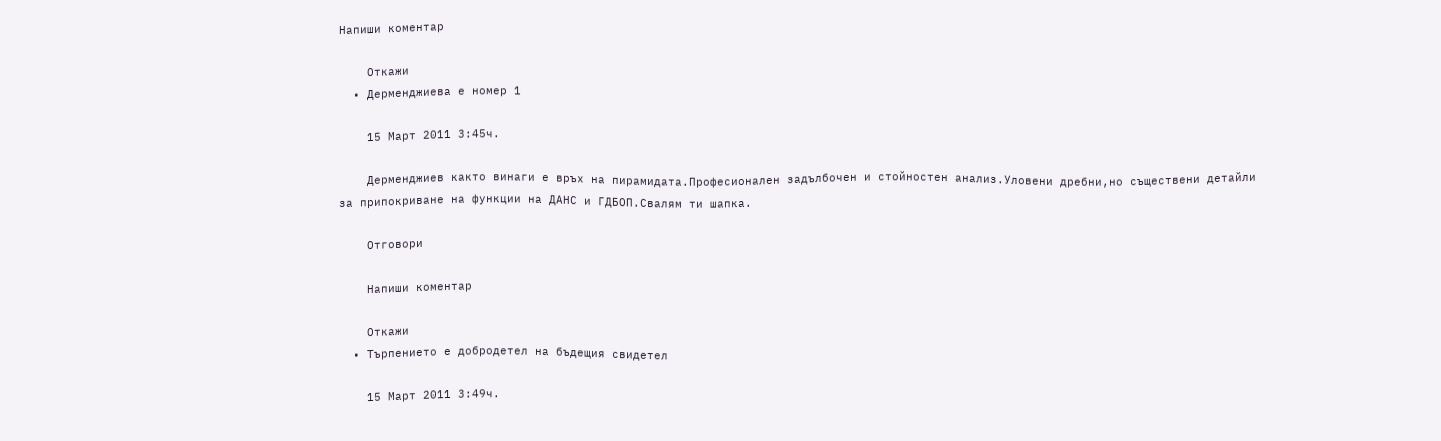Напиши коментар

    Откажи
  • Дерменджиева е номер 1

    15 Март 2011 3:45ч.

    Дерменджиев както винаги е връх на пирамидата.Професионален задълбочен и стойностен анализ.Уловени дребни,но съществени детайли за припокриване на функции на ДАНС и ГДБОП.Свалям ти шапка.

    Отговори

    Напиши коментар

    Откажи
  • Търпението е добродетел на бъдещия свидетел

    15 Март 2011 3:49ч.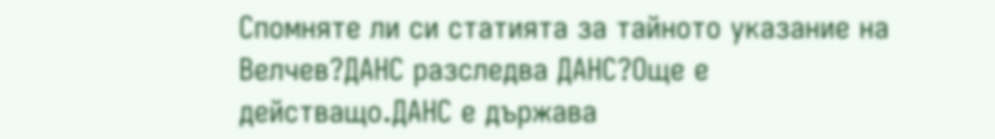Спомняте ли си статията за тайното указание на Велчев?ДАНС разследва ДАНС?Още е действащо.ДАНС е държава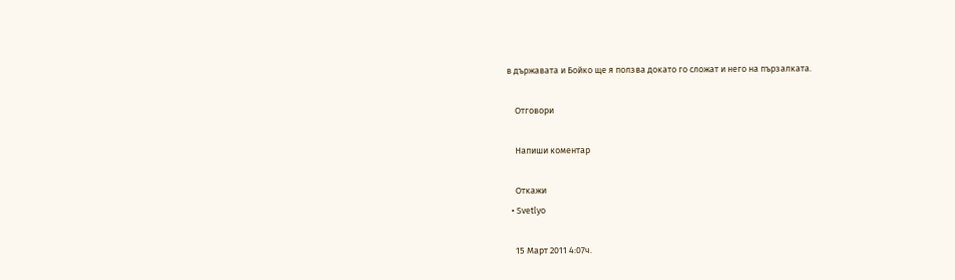в държавата и Бойко ще я ползва докато го сложат и него на пързалката.

    Отговори

    Напиши коментар

    Откажи
  • Svetlyo

    15 Март 2011 4:07ч.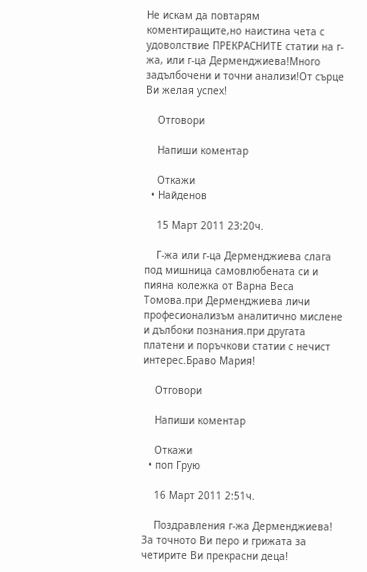Не искам да повтарям коментиращите,но наистина чета с удоволствие ПРЕКРАСНИТЕ статии на г-жа, или г-ца Дерменджиева!Много задълбочени и точни анализи!От сърце Ви желая успех!

    Отговори

    Напиши коментар

    Откажи
  • Найденов

    15 Март 2011 23:20ч.

    Г-жа или г-ца Дерменджиева слага под мишница самовлюбената си и пияна колежка от Варна Веса Томова.при Дерменджиева личи професионализъм аналитично мислене и дълбоки познания.при другата платени и поръчкови статии с нечист интерес.Браво Мария!

    Отговори

    Напиши коментар

    Откажи
  • поп Грую

    16 Март 2011 2:51ч.

    Поздравления г-жа Дерменджиева! За точното Ви перо и грижата за четирите Ви прекрасни деца!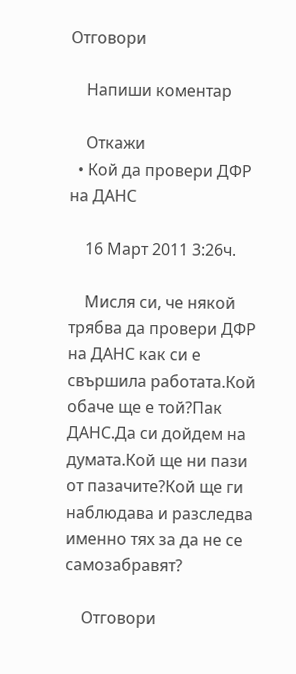Отговори

    Напиши коментар

    Откажи
  • Кой да провери ДФР на ДАНС

    16 Март 2011 3:26ч.

    Мисля си, че някой трябва да провери ДФР на ДАНС как си е свършила работата.Кой обаче ще е той?Пак ДАНС.Да си дойдем на думата.Кой ще ни пази от пазачите?Кой ще ги наблюдава и разследва именно тях за да не се самозабравят?

    Отговори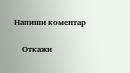Напиши коментар

    Откажи